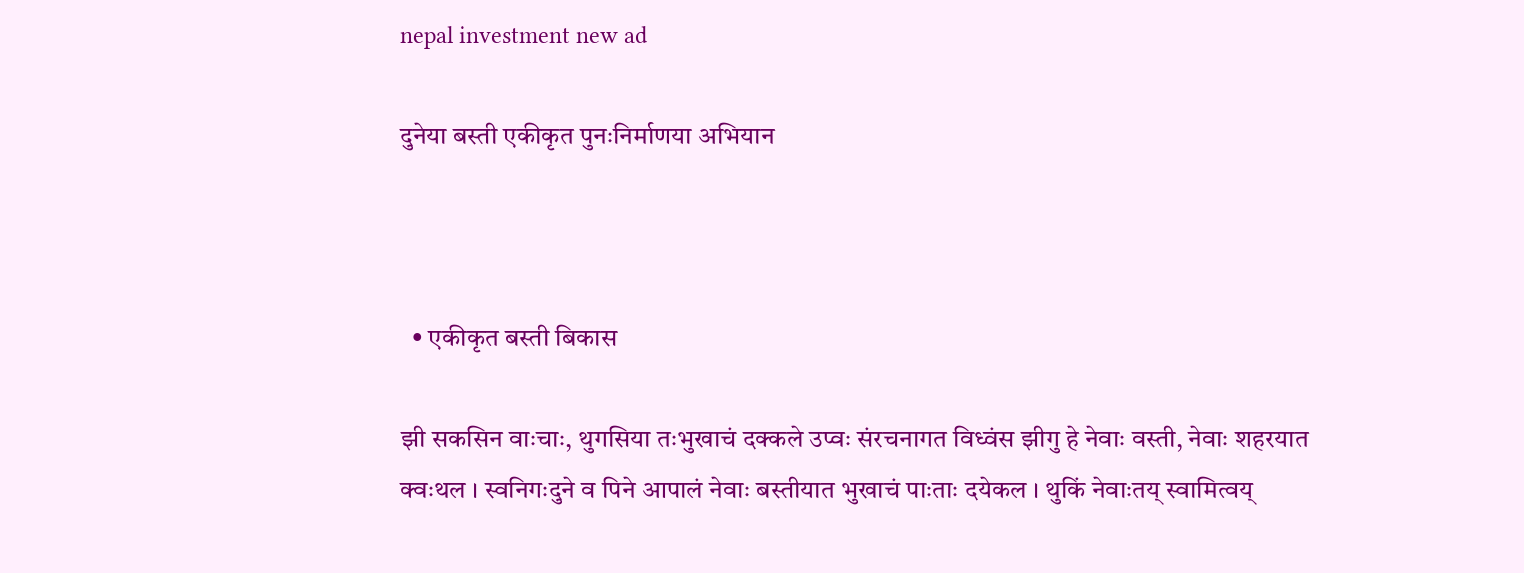nepal investment new ad

दुनेया बस्ती एकीकृत पुनःनिर्माणया अभियान



  • एकीकृत बस्ती बिकास

झी सकसिन वाःचाः, थुगसिया तःभुखाचं दक्कले उप्वः संरचनागत विध्वंस झीगु हे नेवाः वस्ती, नेवाः शहरयात क्वःथल । स्वनिगःदुने व पिने आपालं नेवाः बस्तीयात भुखाचं पाःताः दयेकल । थुकिं नेवाःतय् स्वामित्वय्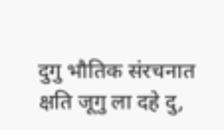दुगु भौतिक संरचनात क्षति जूगु ला दहे दु,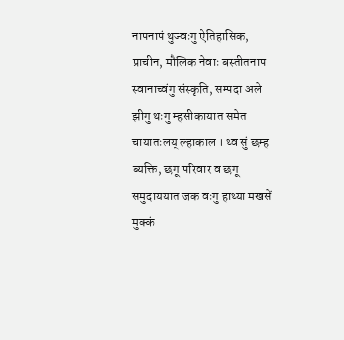नापनापं थुज्वःगु ऐतिहासिक, प्राचीन, मौलिक नेवाः बस्तीतनाप स्वानाच्वंगु संस्कृति, सम्पदा अले झीगु थःगु म्हसीकायात समेत चायातःलय् ल्हाकाल । थ्व सुं छम्ह ब्यक्ति, छगू परिवार व छगू समुदाययात जक वःगु हाथ्या मखसें मुक्कं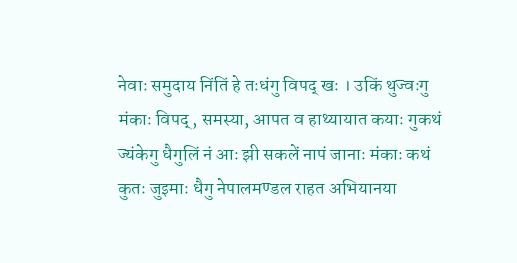नेवाः समुदाय निंतिं हे तःधंगु विपद् खः । उकिं थुज्वःगु मंकाः विपद्, समस्या, आपत व हाथ्यायात कयाः गुकथं ज्यंकेगु धैगुलिं नं आः झी सकलें नापं जानाः मंकाः कथं कुतः जुइमाः धैगु नेपालमण्डल राहत अभियानया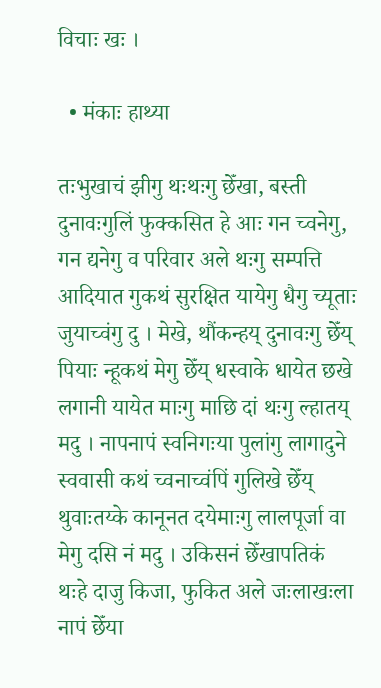विचाः खः ।

  • मंकाः हाथ्या

तःभुखाचं झीगु थःथःगु छेँखा, बस्ती दुनावःगुलिं फुक्कसित हे आः गन च्वनेगु, गन द्यनेगु व परिवार अले थःगु सम्पत्ति आदियात गुकथं सुरक्षित यायेगु धैगु च्यूताः जुयाच्वंगु दु । मेखे, थौंकन्हय् दुनावःगु छेँय् पियाः न्हूकथं मेगु छेँय् धस्वाके धायेत छखे लगानी यायेत माःगु माछि दां थःगु ल्हातय् मदु । नापनापं स्वनिगःया पुलांगु लागादुने स्ववासी कथं च्वनाच्वंपिं गुलिखे छेँय् थुवाःतय्के कानूनत दयेमाःगु लालपूर्जा वा मेगु दसि नं मदु । उकिसनं छेँखापतिकं थःहे दाजु किजा, फुकित अले जःलाखःला नापं छेँया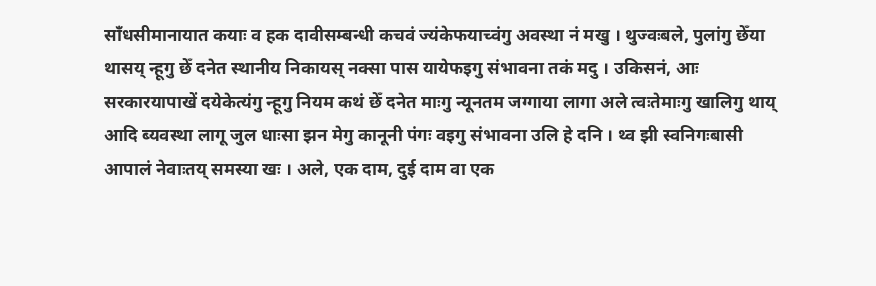साँधसीमानायात कयाः व हक दावीसम्बन्धी कचवं ज्यंकेफयाच्वंगु अवस्था नं मखु । थुज्वःबले, पुलांगु छेँया थासय् न्हूगु छेँ दनेत स्थानीय निकायस् नक्सा पास यायेफइगु संभावना तकं मदु । उकिसनं, आः सरकारयापाखें दयेकेत्यंगु न्हूगु नियम कथं छेँ दनेत माःगु न्यूनतम जग्गाया लागा अले त्वःतेमाःगु खालिगु थाय् आदि ब्यवस्था लागू जुल धाःसा झन मेगु कानूनी पंगः वइगु संभावना उलि हे दनि । थ्व झी स्वनिगःबासी आपालं नेवाःतय् समस्या खः । अले, एक दाम, दुई दाम वा एक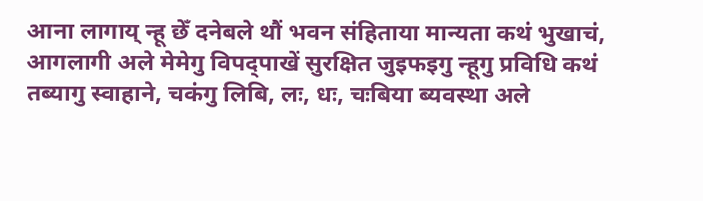आना लागाय् न्हू छेँ दनेबले थौं भवन संहिताया मान्यता कथं भुखाचं, आगलागी अले मेमेगु विपद्पाखें सुरक्षित जुइफइगु न्हूगु प्रविधि कथं  तब्यागु स्वाहाने, चकंगु लिबि, लः, धः, चःबिया ब्यवस्था अले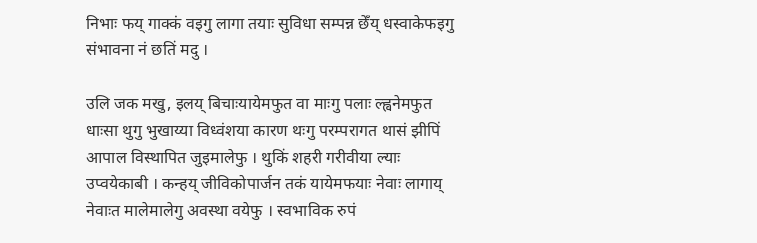निभाः फय् गाक्कं वइगु लागा तयाः सुविधा सम्पन्न छेँय् धस्वाकेफइगु संभावना नं छतिं मदु ।

उलि जक मखु, इलय् बिचाःयायेमफुत वा माःगु पलाः ल्ह्वनेमफुत धाःसा थुगु भुखाय्या विध्वंशया कारण थःगु परम्परागत थासं झीपिं आपाल विस्थापित जुइमालेफु । थुकिं शहरी गरीवीया ल्याः उप्वयेकाबी । कन्हय् जीविकोपार्जन तकं यायेमफयाः नेवाः लागाय् नेवाःत मालेमालेगु अवस्था वयेफु । स्वभाविक रुपं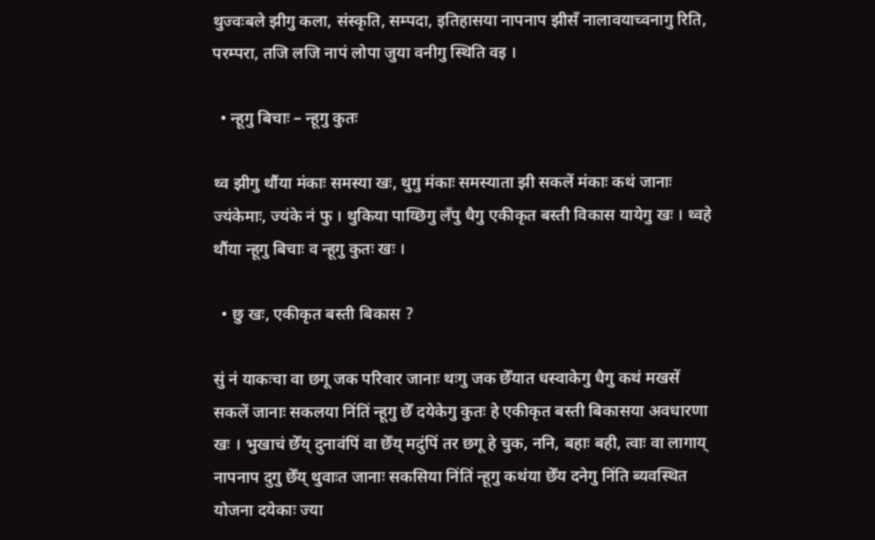थुज्वःबले झीगु कला, संस्कृति, सम्पदा, इतिहासया नापनाप झीसँ नालावयाच्वनागु रिति, परम्परा, तजि लजि नापं लोपा जुया वनीगु स्थिति वइ ।

  • न्हूगु बिचाः – न्हूगु कुतः

थ्व झीगु थौंया मंकाः समस्या खः, थुगु मंकाः समस्याता झी सकलें मंकाः कथं जानाः ज्यंकेमाः, ज्यंके नं फु । थुकिया पाय्छिगु लँपु धैगु एकीकृत बस्ती विकास यायेगु खः । थ्वहे थौंया न्हूगु बिचाः व न्हूगु कुतः खः ।

  • छु खः, एकीकृत बस्ती बिकास ?

सुं नं याकःचा वा छगू जक परिवार जानाः थःगु जक छेँयात धस्वाकेगु धैगु कथं मखसें सकलें जानाः सकलया निंतिं न्हूगु छेँ दयेकेगु कुतः हे एकीकृत बस्ती बिकासया अवधारणा खः । भुखाचं छेँय् दुनावंपिं वा छेँय् मदुंपिं तर छगू हे चुक, ननि, बहाः बही, त्वाः वा लागाय् नापनाप दुगु छेँय् थुवाःत जानाः सकसिया निंतिं न्हूगु कथंया छेँय दनेगु निंति ब्यवस्थित योजना दयेकाः ज्या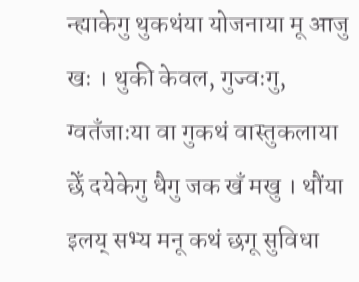न्ह्याकेगु थुकथंया योजनाया मू आजु खः । थुकी केवल, गुज्वःगु, ग्वतँजाःया वा गुकथं वास्तुकलाया छेँ दयेकेगु धैगु जक खँ मखु । थौंया इलय् सभ्य मनू कथं छगू सुविधा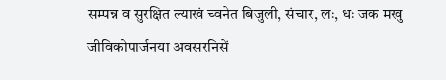सम्पन्न व सुरक्षित ल्याखं च्वनेत बिजुली, संचार, लः, धः जक मखु जीविकोपार्जनया अवसरनिसें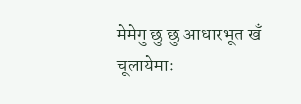मेमेगु छु छु आधारभूत खँ चूलायेमाः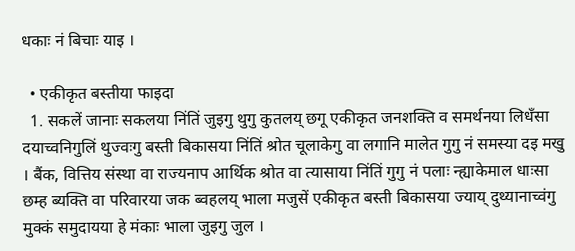धकाः नं बिचाः याइ ।

  • एकीकृत बस्तीया फाइदा
  1. सकलें जानाः सकलया निंतिं जुइगु थुगु कुतलय् छगू एकीकृत जनशक्ति व समर्थनया लिधँसा दयाच्वनिगुलिं थुज्वःगु बस्ती बिकासया निंतिं श्रोत चूलाकेगु वा लगानि मालेत गुगु नं समस्या दइ मखु । बैंक, वित्तिय संस्था वा राज्यनाप आर्थिक श्रोत वा त्यासाया निंतिं गुगु नं पलाः न्ह्याकेमाल धाःसा छम्ह ब्यक्ति वा परिवारया जक ब्वहलय् भाला मजुसें एकीकृत बस्ती बिकासया ज्याय् दुथ्यानाच्वंगु मुक्कं समुदायया हे मंकाः भाला जुइगु जुल ।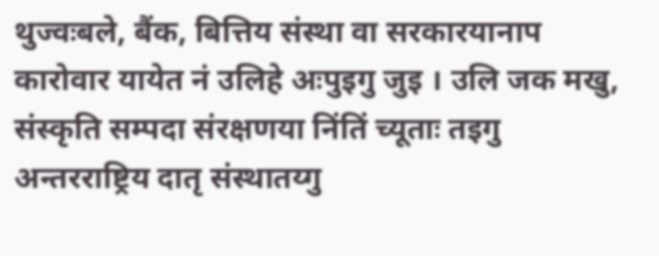थुज्वःबले, बैंक, बित्तिय संस्था वा सरकारयानाप कारोवार यायेत नं उलिहे अःपुइगु जुइ । उलि जक मखु, संस्कृति सम्पदा संरक्षणया निंतिं च्यूताः तइगु अन्तरराष्ट्रिय दातृ संस्थातय्गु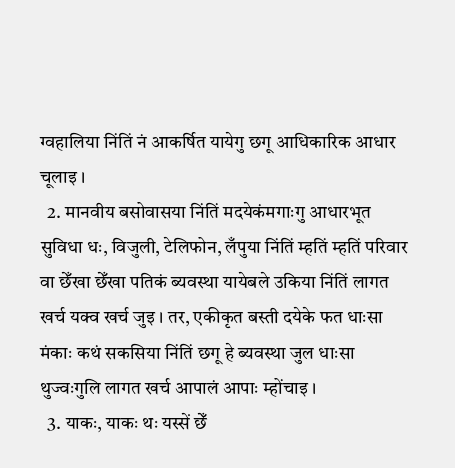ग्वहालिया निंतिं नं आकर्षित यायेगु छगू आधिकारिक आधार चूलाइ ।
  2. मानवीय बसोवासया निंतिं मदयेकंमगाःगु आधारभूत सुविधा धः, विजुली, टेलिफोन, लँपुया निंतिं म्हतिं म्हतिं परिवार वा छेँखा छेँखा पतिकं ब्यवस्था यायेबले उकिया निंतिं लागत खर्च यक्व खर्च जुइ । तर, एकीकृत बस्ती दयेके फत धाःसा मंकाः कथं सकसिया निंतिं छगू हे ब्यवस्था जुल धाःसा थुज्वःगुलि लागत खर्च आपालं आपाः म्होंचाइ ।
  3. याकः, याकः थः यस्सें छेँ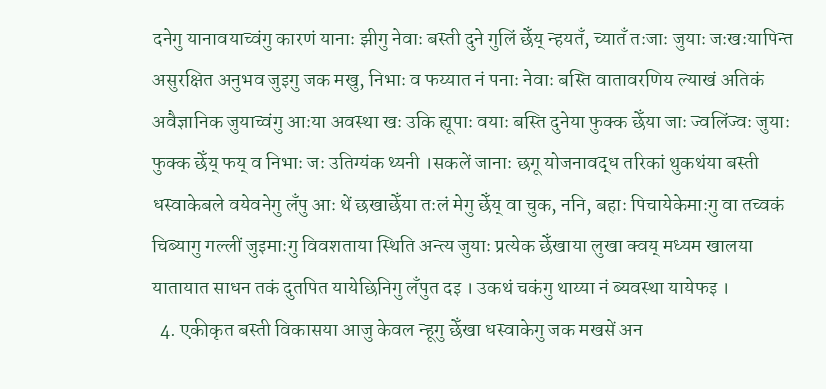दनेगु यानावयाच्वंगु कारणं यानाः झीगु नेवाः बस्ती दुने गुलिं छेँय् न्हयतँ, च्यातँ तःजाः जुयाः जःखःयापिन्त असुरक्षित अनुभव जुइगु जक मखु, निभाः व फय्यात नं पनाः नेवाः बस्ति वातावरणिय ल्याखं अतिकं अवैज्ञानिक जुयाच्वंगु आःया अवस्था खः उकि ह्यूपाः वयाः बस्ति दुनेया फुक्क छेँया जाः ज्वलिंज्वः जुयाः फुक्क छेँय् फय् व निभाः जः उतिग्यंक थ्यनी ।सकलें जानाः छगू योजनावद्ध तरिकां थुकथंया बस्ती धस्वाकेबले वयेवनेगु लँपु आः थें छखाछेँया तःलं मेगु छेँय् वा चुक, ननि, बहाः पिचायेकेमाःगु वा तच्वकं चिब्यागु गल्लीं जुइमाःगु विवशताया स्थिति अन्त्य जुयाः प्रत्येक छेँखाया लुखा क्वय् मध्यम खालया यातायात साधन तकं दुतपित यायेछिनिगु लँपुत दइ । उकथं चकंगु थाय्या नं ब्यवस्था यायेफइ ।
  4. एकीकृत बस्ती विकासया आजु केवल न्हूगु छेँखा धस्वाकेगु जक मखसें अन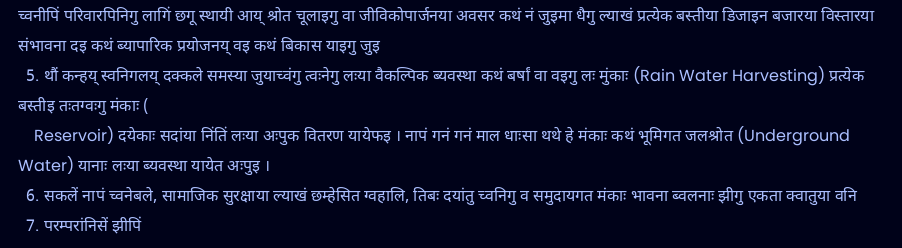च्वनीपिं परिवारपिनिगु लागिं छगू स्थायी आय् श्रोत चूलाइगु वा जीविकोपार्जनया अवसर कथं नं जुइमा धैगु ल्याखं प्रत्येक बस्तीया डिजाइन बजारया विस्तारया संभावना दइ कथं ब्यापारिक प्रयोजनय् वइ कथं बिकास याइगु जुइ
  5. थौं कन्हय् स्वनिगलय् दक्कले समस्या जुयाच्वंगु त्वःनेगु लःया वैकल्पिक ब्यवस्था कथं बर्षां वा वइगु लः मुंकाः (Rain Water Harvesting) प्रत्येक बस्तीइ तःतग्वःगु मंकाः (
    Reservoir) दयेकाः सदांया निंतिं लःया अःपुक वितरण यायेफइ । नापं गनं गनं माल धाःसा थथे हे मंकाः कथं भूमिगत जलश्रोत (Underground Water) यानाः लःया ब्यवस्था यायेत अःपुइ ।
  6. सकलें नापं च्वनेबले, सामाजिक सुरक्षाया ल्याखं छम्हेसित ग्वहालि, तिबः दयांतु च्वनिगु व समुदायगत मंकाः भावना ब्वलनाः झीगु एकता क्वातुया वनि
  7. परम्परांनिसें झीपिं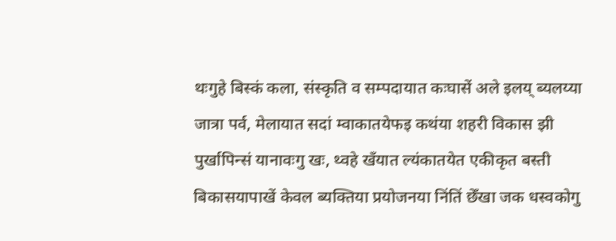थःगुहे बिस्कं कला, संस्कृति व सम्पदायात कःघासें अले इलय् ब्यलय्या जात्रा पर्व, मेलायात सदां म्वाकातयेफइ कथंया शहरी विकास झी पुर्खापिन्सं यानावःगु खः, थ्वहे खँयात ल्यंकातयेत एकीकृत बस्ती बिकासयापाखें केवल ब्यक्तिया प्रयोजनया निंतिं छेँखा जक धस्वकोगु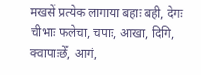मखसें प्रत्येक लागाया बहाः बही, देगः चीभाः फलेचा, चपाः, आखा, दिगि, क्वापाःछेँ, आगं,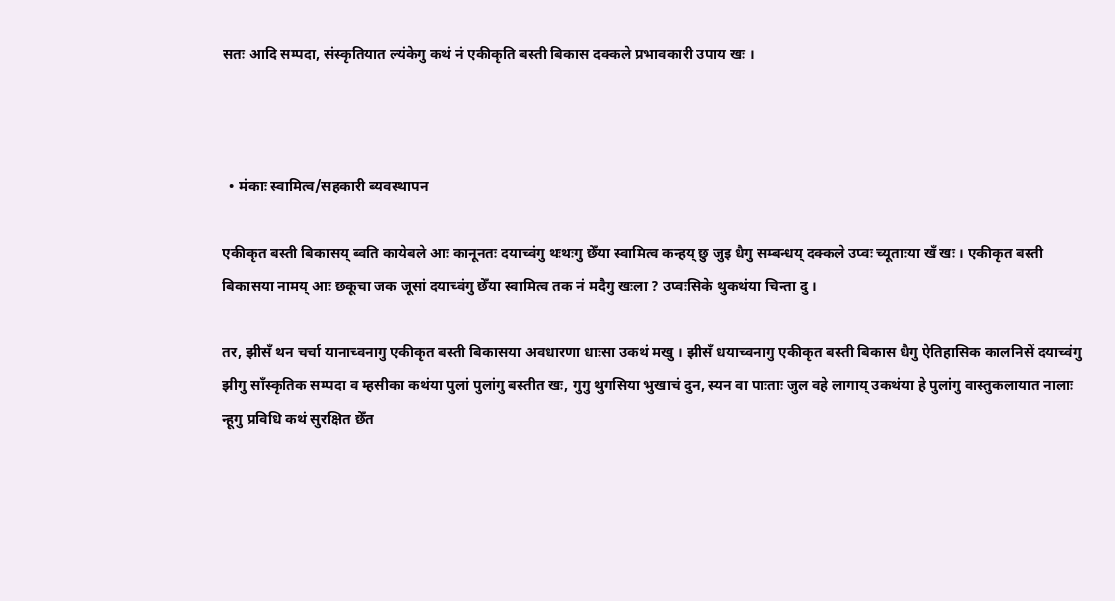सतः आदि सम्पदा, संस्कृतियात ल्यंकेगु कथं नं एकीकृति बस्ती बिकास दक्कले प्रभावकारी उपाय खः ।



  • मंकाः स्वामित्व/सहकारी ब्यवस्थापन

एकीकृत बस्ती बिकासय् ब्वति कायेबले आः कानूनतः दयाच्वंगु थःथःगु छेँया स्वामित्व कन्हय् छु जुइ धैगु सम्बन्धय् दक्कले उप्वः च्यूताःया खँ खः । एकीकृत बस्ती बिकासया नामय् आः छकूचा जक जूसां दयाच्वंगु छेँया स्वामित्व तक नं मदैगु खःला ? उप्वःसिके थुकथंया चिन्ता दु ।

तर, झीसँ थन चर्चा यानाच्वनागु एकीकृत बस्ती बिकासया अवधारणा धाःसा उकथं मखु । झीसँ धयाच्वनागु एकीकृत बस्ती बिकास धैगु ऐतिहासिक कालनिसें दयाच्वंगु झीगु साँस्कृतिक सम्पदा व म्हसीका कथंया पुलां पुलांगु बस्तीत खः, गुगु थुगसिया भुखाचं दुन, स्यन वा पाःताः जुल वहे लागाय् उकथंया हे पुलांगु वास्तुकलायात नालाः न्हूगु प्रविधि कथं सुरक्षित छेँत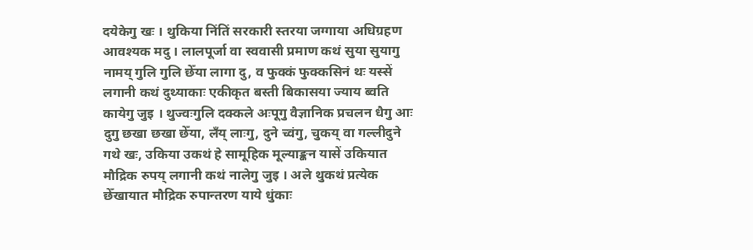दयेकेगु खः । थुकिया निंतिं सरकारी स्तरया जग्गाया अधिग्रहण आवश्यक मदु । लालपूर्जा वा स्ववासी प्रमाण कथं सुया सुयागु नामय् गुलि गुलि छेँया लागा दु, व फुक्कं फुक्कसिनं थः यस्सें लगानी कथं दुथ्याकाः एकीकृत बस्ती बिकासया ज्याय ब्वति कायेगु जुइ । थुज्वःगुलि दक्कले अःपूगु वैज्ञानिक प्रचलन धैगु आः दुगु छखा छखा छेँया, लँय् लाःगु, दुने च्वंगु, चुकय् वा गल्लीदुने गथे खः, उकिया उकथं हे सामूहिक मूल्याङ्कन यासें उकियात मौद्रिक रुपय् लगानी कथं नालेगु जुइ । अले थुकथं प्रत्येक छेँखायात मौद्रिक रुपान्तरण याये धुंकाः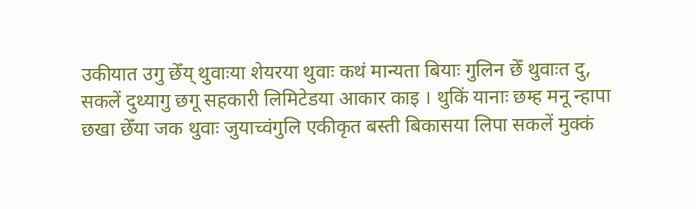उकीयात उगु छेँय् थुवाःया शेयरया थुवाः कथं मान्यता बियाः गुलिन छेँ थुवाःत दु, सकलें दुथ्यागु छगू सहकारी लिमिटेडया आकार काइ । थुकिं यानाः छम्ह मनू न्हापा छखा छेँया जक थुवाः जुयाच्वंगुलि एकीकृत बस्ती बिकासया लिपा सकलें मुक्कं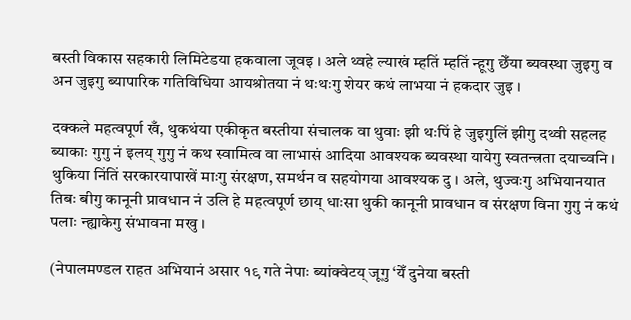बस्ती विकास सहकारी लिमिटेडया हकवाला जूवइ । अले थ्वहे ल्याखं म्हतिं म्हतिं न्हूगु छेँया ब्यवस्था जुइगु व अन जुइगु ब्यापारिक गतिविधिया आयश्रोतया नं थःथःगु शेयर कथं लाभया नं हकदार जुइ ।

दक्कले महत्वपूर्ण खँ, थुकथंया एकीकृत बस्तीया संचालक वा थुवाः झी थःपिं हे जुइगुलिं झीगु दथ्वी सहलह ब्याकाः गुगु नं इलय् गुगु नं कथ स्वामित्व वा लाभासं आदिया आवश्यक ब्यवस्था यायेगु स्वतन्त्रता दयाच्वनि । थुकिया निंतिं सरकारयापाखें माःगु संरक्षण, समर्थन व सहयोगया आवश्यक दु । अले, थुज्वःगु अभियानयात तिबः बीगु कानूनी प्रावधान नं उलि हे महत्वपूर्ण छाय् धाःसा थुकी कानूनी प्रावधान व संरक्षण विना गुगु नं कथं पलाः न्ह्याकेगु संभावना मखु ।

(नेपालमण्डल राहत अभियानं असार १९ गते नेपाः ब्यांक्वेटय् जूगु ‘येँ दुनेया बस्ती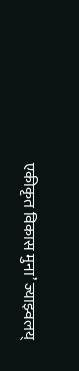एकीकृत विकास मुना’ ज्याझ्वलय्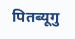पितब्यूगु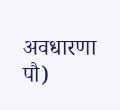अवधारणा पौ)